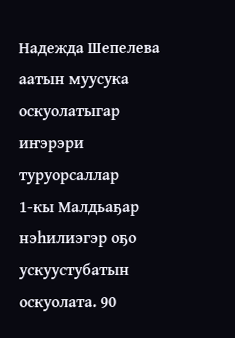Надежда Шепелева аатын муусука оскуолатыгар иҥэрэри туруорсаллар
1-кы Малдьаҕар нэһилиэгэр оҕо ускуустубатын оскуолата. 90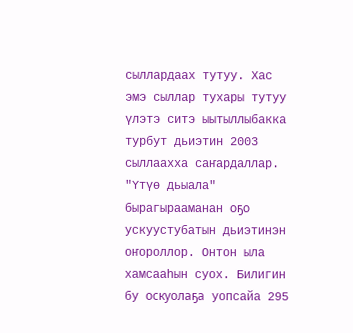сыллардаах тутуу. Хас эмэ сыллар тухары тутуу үлэтэ ситэ ыытыллыбакка турбут дьиэтин 2003 сыллаахха саҥардаллар. "Үтүө дьыала" бырагырааманан оҕо ускуустубатын дьиэтинэн оҥороллор. Онтон ыла хамсааһын суох. Билигин бу оскуолаҕа уопсайа 295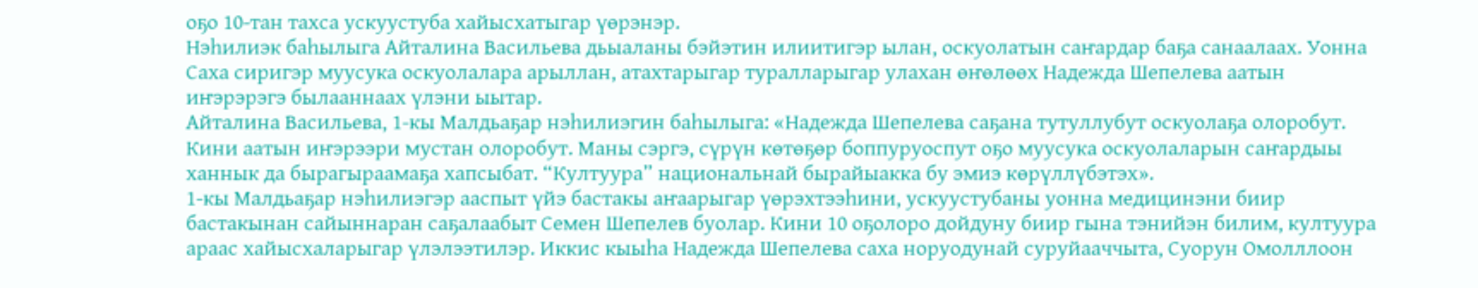оҕо 10-тан тахса ускуустуба хайысхатыгар үөрэнэр.
Нэһилиэк баһылыга Айталина Васильева дьыаланы бэйэтин илиитигэр ылан, оскуолатын саҥардар баҕа санаалаах. Уонна Саха сиригэр муусука оскуолалара арыллан, атахтарыгар туралларыгар улахан өҥөлөөх Надежда Шепелева аатын иҥэрэрэгэ былааннаах үлэни ыытар.
Айталина Васильева, 1-кы Малдьаҕар нэһилиэгин баһылыга: «Надежда Шепелева саҕана тутуллубут оскуолаҕа олоробут. Кини аатын иҥэрээри мустан олоробут. Маны сэргэ, сүрүн көтөҕөр боппуруоспут оҕо муусука оскуолаларын саҥардыы ханнык да бырагыраамаҕа хапсыбат. “Култуура” национальнай бырайыакка бу эмиэ көрүллүбэтэх».
1-кы Малдьаҕар нэһилиэгэр ааспыт үйэ бастакы аҥаарыгар үөрэхтээһини, ускуустубаны уонна медицинэни биир бастакынан сайыннаран саҕалаабыт Семен Шепелев буолар. Кини 10 оҕолоро дойдуну биир гына тэнийэн билим, култуура араас хайысхаларыгар үлэлээтилэр. Иккис кыыһа Надежда Шепелева саха норуодунай суруйааччыта, Суорун Омолллоон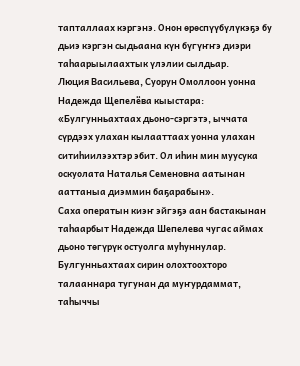тапталлаах кэргэнэ. Онон өрөспүүбүлүкэҕэ бу дьиэ кэргэн сыдьаана күн бүгүҥҥэ диэри таһаарыылаахтык үлэлии сылдьар.
Люция Васильева, Суорун Омоллоон уонна Надежда Щепелёва кыыстара: «Булгунньахтаах дьоно-сэргэтэ, ыччата сүрдээх улахан кылааттаах уонна улахан ситиһиилээхтэр эбит. Ол иһин мин муусука оскуолата Наталья Семеновна аатынан ааттаныа диэммин баҕарабын».
Саха оператын киэҥ эйгэҕэ аан бастакынан таһаарбыт Надежда Шепелева чугас аймах дьоно төгүрүк остуолга муһуннулар. Булгунньахтаах сирин олохтоохторо талааннара тугунан да муҥурдаммат, таһыччы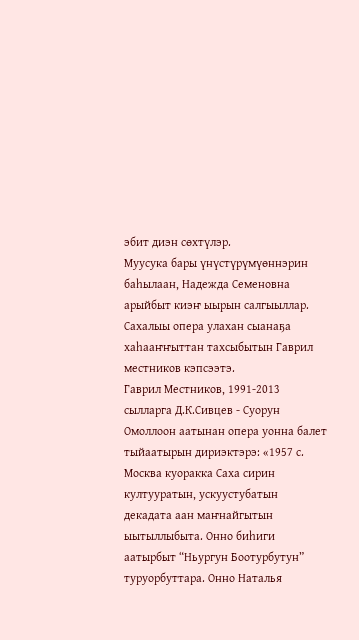эбит диэн сөхтүлэр.
Муусука бары үнүстүрүмүөннэрин баһылаан, Надежда Семеновна арыйбыт киэҥ ыырын салгыыллар. Сахалыы опера улахан сыанаҕа хаһааҥҥыттан тахсыбытын Гаврил местников кэпсээтэ.
Гаврил Местников, 1991-2013 сылларга Д.К.Сивцев - Суорун Омоллоон аатынан опера уонна балет тыйаатырын дириэктэрэ: «1957 с. Москва куоракка Саха сирин култууратын, ускуустубатын декадата аан маҥнайгытын ыытыллыбыта. Онно биһиги аатырбыт “Ньургун Боотурбутун” туруорбуттара. Онно Наталья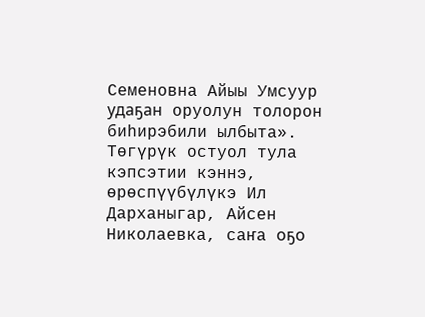Семеновна Айыы Умсуур удаҕан оруолун толорон биһирэбили ылбыта».
Төгүрүк остуол тула кэпсэтии кэннэ, өрөспүүбүлүкэ Ил Дарханыгар, Айсен Николаевка, саҥа оҕо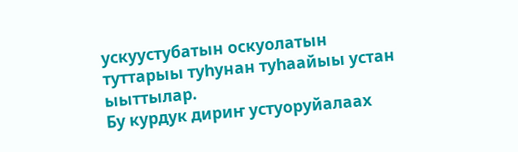ускуустубатын оскуолатын туттарыы туһунан туһаайыы устан ыыттылар.
Бу курдук дириҥ устуоруйалаах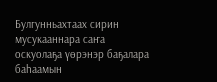Булгунньахтаах сирин мусукааннара саҥа оскуолаҕа үөрэнэр баҕалара баһаамын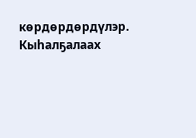көрдөрдөрдүлэр. Кыһалҕалаах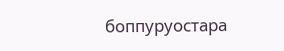боппуруостара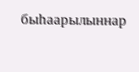быһаарылыннар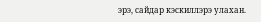эрэ, сайдар кэскиллэрэ улахан.